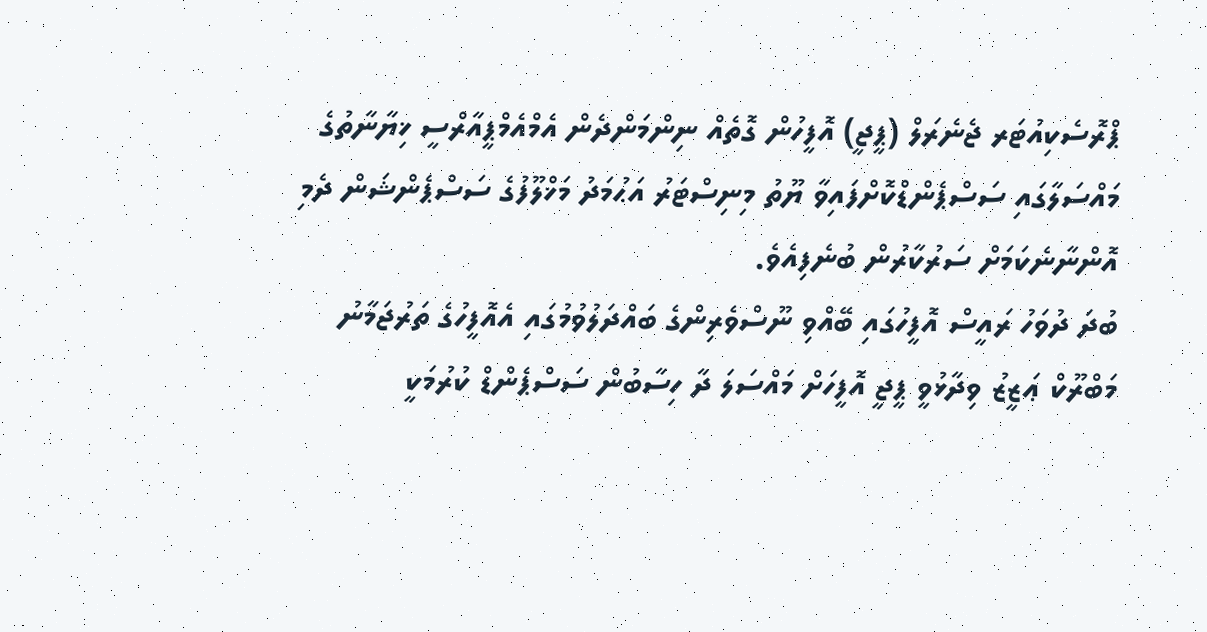ޕްރޮސެކިއުޓަރ ޖެނެރަލް (ޕީޖީ) އޮފީހުން ގޮތެއް ނިންމަންދެން އެމްއެމްޕީއާރްސީ ޚިޔާނާތުގެ މައްސަލާގައި ސަސްޕެންޑްކޮށްފައިވާ ޔޫތު މިނިސްޓަރު އަޙުމަދު މަޚްލޫފުގެ ސަސްޕެންޝަން ދެމި އޮންނާނެކަމަށް ސަރުކާރުން ބުނެފިއެވެ.
ބުދަ ދުވަހު ރައީސް އޮފީހުގައި ބޭއްވި ނޫސްވެރިންގެ ބައްދަލުވުމުގައި އެއޮފީހުގެ ތަރުޖަމާނު މަބްރޫކް ޢަޒީޒު ވިދާޅުވީ ޕީޖީ އޮފީހަށް މައްސަލަ ދާ ހިސާބުން ސަސްޕެންޑް ކުރުމަކީ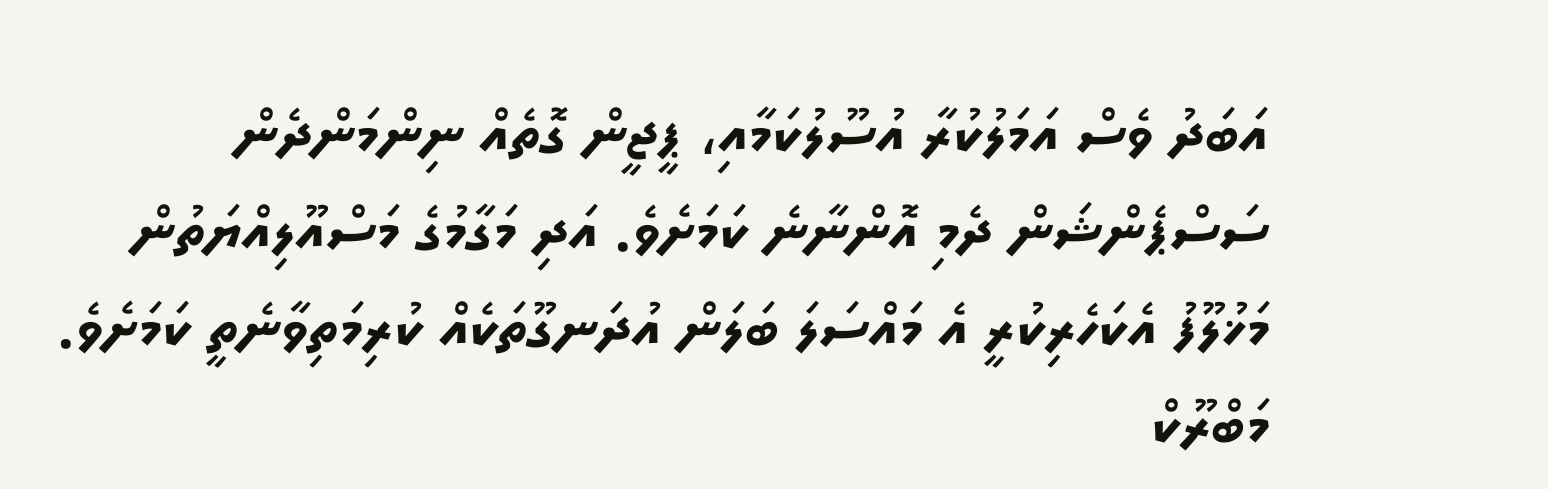އަބަދު ވެސް އަމަލުކުރާ އުސޫލުކަމާއި، ޕީޖީން ގޮތެއް ނިންމަންދެން ސަސްޕެންޝަން ދެމި އޮންނާނެ ކަމަށެވެ. އަދި މަގާމުގެ މަސްއޫލިއްޔަތުން މަޚުލޫފު އެކަހެރިކުރީ އެ މައްސަލަ ބަލަން އުދަނގޫތަކެއް ކުރިމަތިވާނެތީ ކަމަށެވެ.
މަބްރޫކް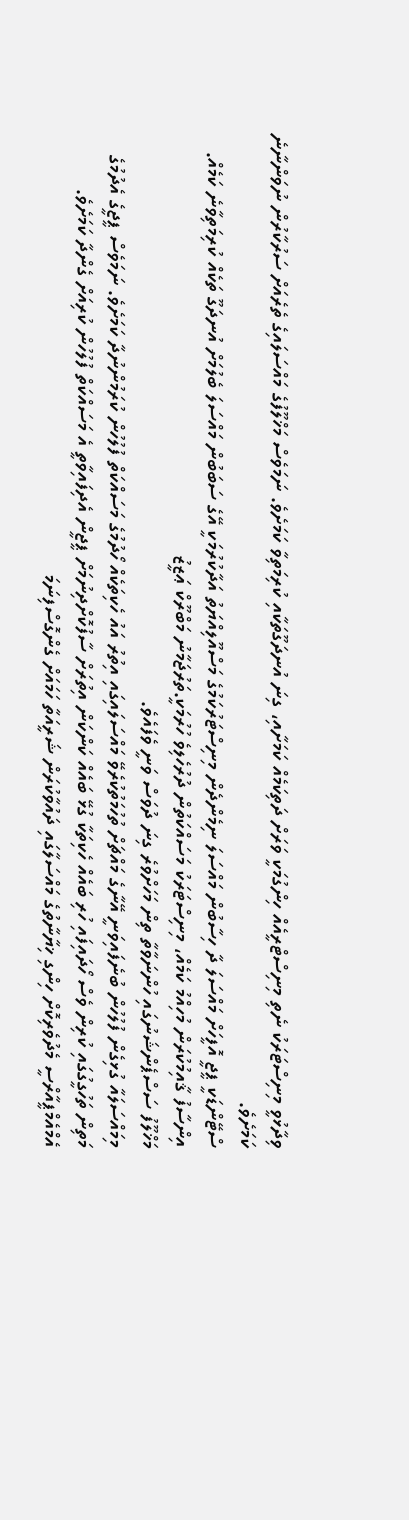ވިދާޅުވީ މިނިސްޓަރަކު ނެތި މިނިސްޓްރީއެއް ހިންގުމަކީ ވަރަށް ދަތިކަމެއް ކަމަށާއި، ގިނަ އުނދަގޫތަކާއި ކުރިމަތިވާ ކަމަށެވެ. ނަމަވެސް މަޚްލޫފުގެ މައްސަލައިގެ ތެރެއަށް ސަރުކާރުން ނުވަންނާނެ ކަމަށެވެ.
ސްޓޭންޑަކީ ޕީޖީ އޮފީހަށް މައްސަލަ ދާ ހިސާބުން މައްސަލަ ނިމެންދެން މިނިސްޓަރުކަމުގެ މަސްއޫލިއްޔަތު އަދާކުރުމަކީ އޭގެ ސަބަބުން މައްސަލަ ބެލުމަށް އުނދަގޫ ތަކެއް ކުރިމަތިވާނެ ކަމެއް. އިންސާފު ޤާއިމުކުރަން މުހިއްމު ކަމެއް، މިނިސްޓަރަކު މަސައްކަތުން ދުރުހެލިވެ ހުރުމަކީ.ތަރުޖަމާނު މަބްރޫކް ޢަޒީޒު
މަޚްލޫފު ސަސްޕެންޝަނުގައި ހުންނަވާތާ ތިން މަހަށްވުރެ ގިނަ ދުވަސް ވަނީ ވެފައެވެ.
މިމައްސަލައާ ގުޅިގެން ފުލުހުން ބުނެފައިވަނީ އޭނާގެ މައްޗަށް ތުހުމަތުކުރެވޭ މައްސަލައިގައި އިތުރު އައު ހެކިތަކެއް ހޯދުމުގެ މަސައްކަތް ފުލުހުން ކުރަމުންނުދާ ކަމަށެވެ. ނަމަވެސް ޕީޖީގެ އެދުމުގެ މަތިން ތަހުގީގުގައި ކުރިން ވެސް ހޯދައިފައި ހުރި ބައެއް ހެކިތަކާ ގުޅޭ ބައެއް ކަންކަން އިތުރަށް ސާފުކޮށްދިނުމަށް ޕީޖީން އެދިފައިވާތީ އެ މަސައްކަތް ފުލުހުން ކުރިއަށް ގެންދާ ކަމަށެވެ.
އެމްއެމްޕީއާރްސީ މެދުވެރިކޮށް ހިންގި ޚިޔާނާތުގެ މައްސަލާގައި ދައުވާކުރަން ޝަރީއަތާ ހަމައަށް ގެންގޮސްފިނަމަ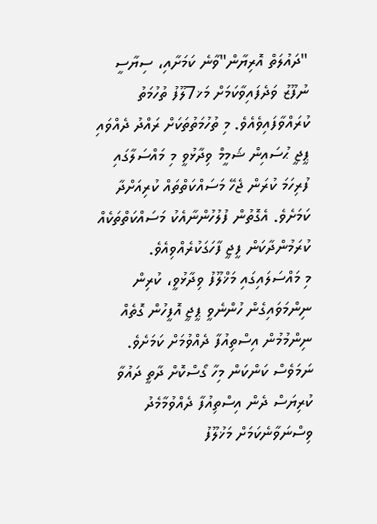"ދައުލަތް އޮރިޔާން"ވާނެ ކަމަށާއި، ސިޔާސީ ނުފޫޒު ވަދެފައިވާކަމަށް މަޚ7ލޫފު ތުހުމަތު ކުރައްވާފައިވެއެވެ. މި ތުހުމަތުތަކަށް ރައްދު ދެއްވައި ޕީޖީ ޙުސައިން ޝަމީމް ވިދާޅުވީ މި މައްސަލާގައި ފުރިހަމަ ކުރަން ޖެހޭ މަސައްކަތްތައް ކުރިއަށްދާ ކަމަށެވެ. އެގޮތުން ފުލުހުންނާއެކު މަސައްކަތްތަކެއް ކުރަމުންދާކަން ފީޖީ ފާހަގަކުރެއްވިއެވެ.
މި މައްސަލައިގައި މަޚްލޫފު ވިދާޅުވީ، ކުރިން ނިންމަވައިގެން ހުންނެވީ ޕީޖީ އޮފީހުން ގޮތެއް ނިންމުމުން އިސްތިއުފާ ދެއްވުމަށް ކަމަށެވެ. ނަމަވެސް ކަންކަން މިހާ ގޯސްކޮށް ދާތީ ދައުވާ ކުރިޔަސް ދެން އިސްތިއުފާ ދެއްވުމާމެދު ވިސްނަވާނެކަމަށް މަޚުލޫފު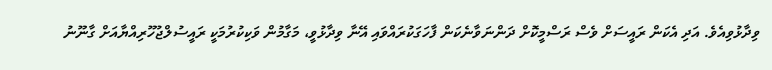ވިދާޅުވިއެވެ. އަދި އެކަން ރައީސަށް ވެސް ރަސްމީކޮށް ދަންނަވާނެކަން ފާހަގަކުރައްވައި އޭނާ ވިދާޅުވީ، މަގާމުން ވަކިކުރުމަކީ ރައީސުލްޖުހޫރިއްޔާއަށް ގާނޫނު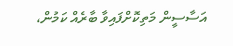އަސާސީން މަތިކޮށްފައިވާ ބާރެއް ކަމުން،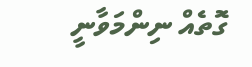ގޮތެއް ނިންމަވާނީ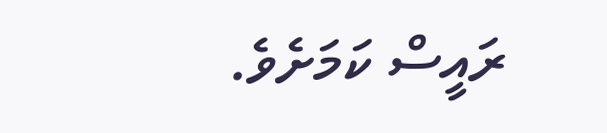ރައީސް ކަމަށެވެ.